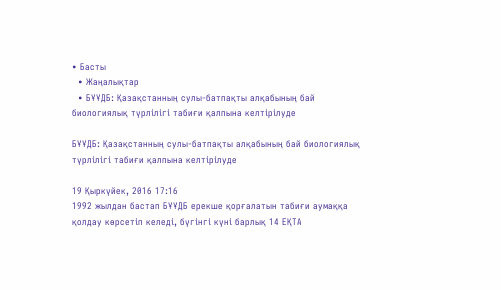• Басты
  • Жаңалықтар
  • БҰҰДБ: Қазақстанның сулы-батпақты алқабының бай биологиялық түрлілігі табиғи қалпына келтірілуде

БҰҰДБ: Қазақстанның сулы-батпақты алқабының бай биологиялық түрлілігі табиғи қалпына келтірілуде

19 Қыркүйек, 2016 17:16
1992 жылдан бастап БҰҰДБ ерекше қорғалатын табиғи аумаққа қолдау көрсетіп келеді, бүгінгі күні барлық 14 ЕҚТА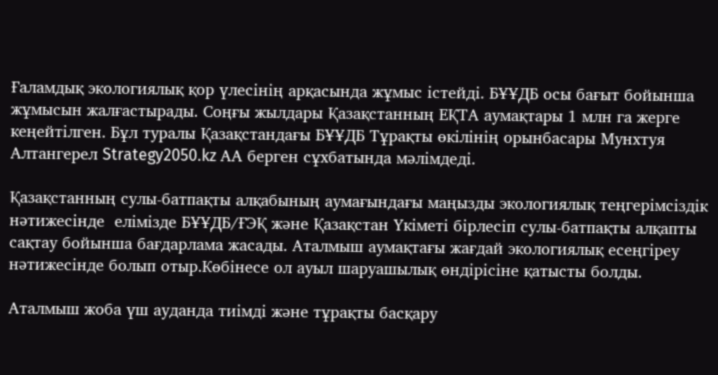Ғаламдық экологиялық қор үлесінің арқасында жұмыс істейді. БҰҰДБ осы бағыт бойынша жұмысын жалғастырады. Соңғы жылдары Қазақстанның ЕҚТА аумақтары 1 млн га жерге кеңейтілген. Бұл туралы Қазақстандағы БҰҰДБ Тұрақты өкілінің орынбасары Мунхтуя Алтангерел Strategy2050.kz АА берген сұхбатында мәлімдеді.

Қазақстанның сулы-батпақты алқабының аумағындағы маңызды экологиялық теңгерімсіздік нәтижесінде  елімізде БҰҰДБ/ҒЭҚ және Қазақстан Үкіметі бірлесіп сулы-батпақты алқапты сақтау бойынша бағдарлама жасады. Аталмыш аумақтағы жағдай экологиялық есеңгіреу нәтижесінде болып отыр.Көбінесе ол ауыл шаруашылық өндірісіне қатысты болды.

Аталмыш жоба үш ауданда тиімді және тұрақты басқару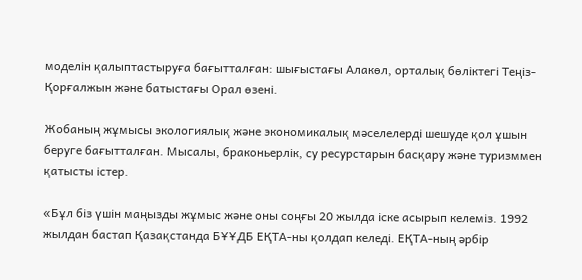моделін қалыптастыруға бағытталған: шығыстағы Алакөл, орталық бөліктегі Теңіз-Қорғалжын және батыстағы Орал өзені.

Жобаның жұмысы экологиялық және экономикалық мәселелерді шешуде қол ұшын беруге бағытталған. Мысалы, браконьерлік, су ресурстарын басқару және туризммен қатысты істер.

«Бұл біз үшін маңызды жұмыс және оны соңғы 20 жылда іске асырып келеміз. 1992 жылдан бастап Қазақстанда БҰҰДБ ЕҚТА-ны қолдап келеді. ЕҚТА-ның әрбір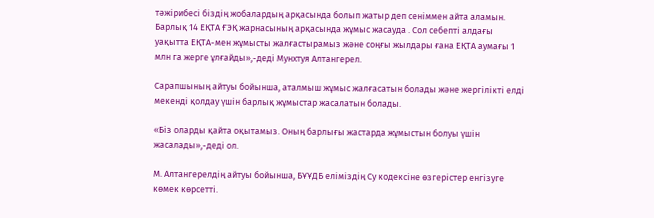тәжірибесі біздің жобалардың арқасында болып жатыр деп сеніммен айта аламын. Барлық 14 ЕҚТА ҒЭҚ жарнасының арқасында жұмыс жасауда . Сол себепті алдағы уақытта ЕҚТА-мен жұмысты жалғастырамыз және соңғы жылдары ғана ЕҚТА аумағы 1 млн га жерге ұлғайды»,-деді Мунхтуя Алтангерел.

Сарапшының айтуы бойынша, аталмыш жұмыс жалғасатын болады және жергілікті елді мекенді қолдау үшін барлық жұмыстар жасалатын болады.

«Біз оларды қайта оқытамыз. Оның барлығы жастарда жұмыстын болуы үшін жасалады»,-деді ол.

М. Алтангерелдің айтуы бойынша, БҰҰДБ еліміздің Су кодексіне өзгерістер енгізуге көмек көрсетті.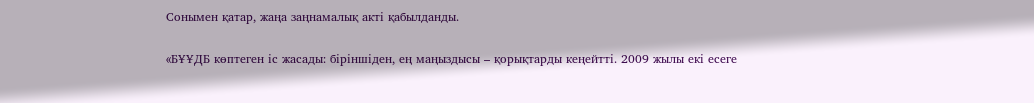Сонымен қатар, жаңа заңнамалық акті қабылданды.

«БҰҰДБ көптеген іс жасады: біріншіден, ең маңыздысы – қорықтарды кеңейтті. 2009 жылы екі есеге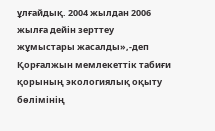ұлғайдық. 2004 жылдан 2006 жылға дейін зерттеу жұмыстары жасалды»,-деп Қорғалжын мемлекеттік табиғи қорының экологиялық оқыту бөлімінің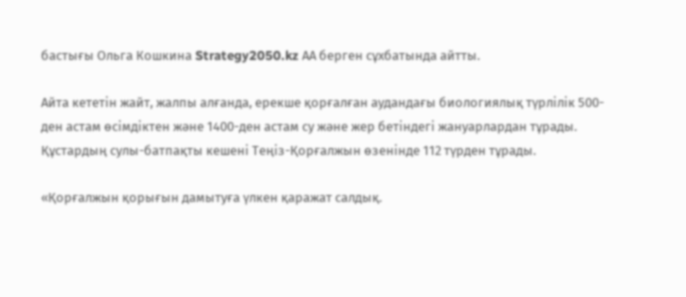бастығы Ольга Кошкина Strategy2050.kz АА берген сұхбатында айтты.

Айта кететін жайт, жалпы алғанда, ерекше қорғалған аудандағы биологиялық түрлілік 500-ден астам өсімдіктен және 1400-ден астам су және жер бетiндегi жануарлардан тұрады. Құстардың сулы-батпақты кешені Теңіз-Қорғалжын өзенінде 112 түрден тұрады.

«Қорғалжын қорығын дамытуға үлкен қаражат салдық.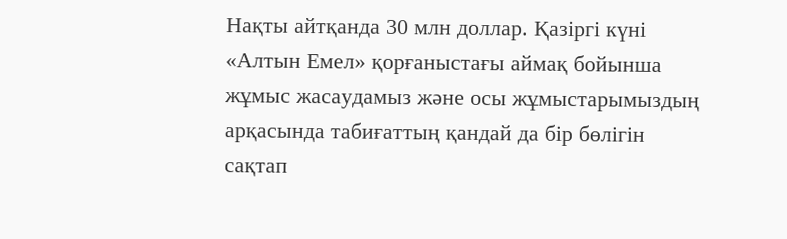Нақты айтқанда 30 млн доллар. Қазіргі күні «Алтын Емел» қорғаныстағы аймақ бойынша жұмыс жасаудамыз және осы жұмыстарымыздың арқасында табиғаттың қандай да бір бөлігін сақтап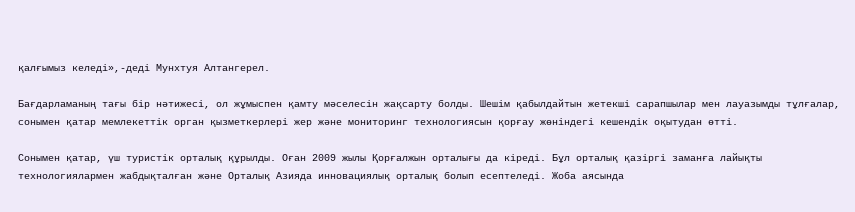қалғымыз келеді»,-деді Мунхтуя Алтангерел.

Бағдарламаның тағы бір нәтижесі, ол жұмыспен қамту мәселесін жақсарту болды. Шешім қабылдайтын жетекші сарапшылар мен лауазымды тұлғалар, сонымен қатар мемлекеттік орган қызметкерлері жер және мониторинг технологиясын қорғау жөніндегі кешендік оқытудан өтті.

Сонымен қатар, үш туристік орталық құрылды. Оған 2009 жылы Қорғалжын орталығы да кіреді. Бұл орталық қазіргі заманға лайықты технологиялармен жабдықталған және Орталық Азияда инновациялық орталық болып есептеледі. Жоба аясында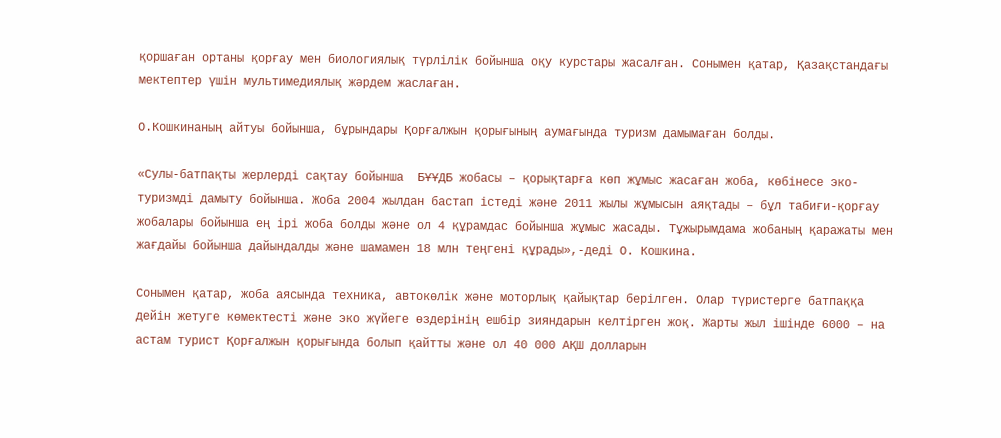қоршаған ортаны қорғау мен биологиялық түрлілік бойынша оқу курстары жасалған. Сонымен қатар, Қазақстандағы мектептер үшін мультимедиялық жәрдем жаслаған.

О.Кошкинаның айтуы бойынша, бұрындары Қорғалжын қорығының аумағында туризм дамымаған болды.

«Сулы-батпақты жерлерді сақтау бойынша  БҰҰДБ жобасы – қорықтарға көп жұмыс жасаған жоба, көбінесе эко-туризмді дамыту бойынша. Жоба 2004 жылдан бастап істеді және 2011 жылы жұмысын аяқтады – бұл табиғи-қорғау жобалары бойынша ең ірі жоба болды және ол 4 құрамдас бойынша жұмыс жасады. Тұжырымдама жобаның қаражаты мен жағдайы бойынша дайындалды және шамамен 18 млн теңгені құрады»,-деді О. Кошкина.

Сонымен қатар, жоба аясында техника, автокөлік және моторлық қайықтар берілген. Олар түристерге батпаққа дейін жетуге көмектесті және эко жүйеге өздерінің ешбір зияндарын келтірген жоқ. Жарты жыл ішінде 6000 – на астам турист Қорғалжын қорығында болып қайтты және ол 40 000 АҚШ долларын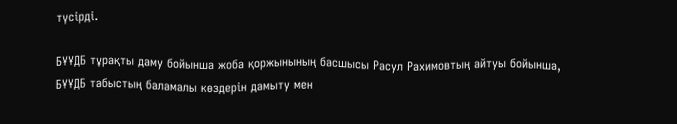түсірді.

БҰҰДБ тұрақты даму бойынша жоба қоржынының басшысы Расул Рахимовтың айтуы бойынша, БҰҰДБ табыстың баламалы көздерін дамыту мен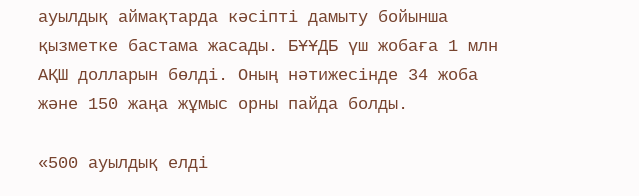ауылдық аймақтарда кәсіпті дамыту бойынша қызметке бастама жасады. БҰҰДБ үш жобаға 1 млн АҚШ долларын бөлді. Оның нәтижесінде 34 жоба және 150 жаңа жұмыс орны пайда болды.

«500 ауылдық елді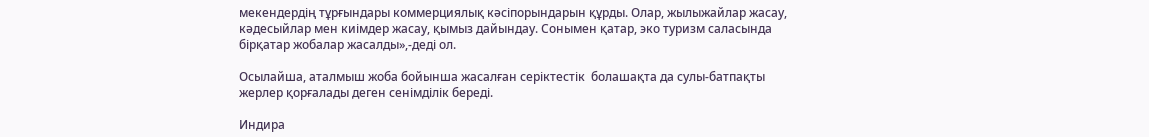мекендердің тұрғындары коммерциялық кәсіпорындарын құрды. Олар, жылыжайлар жасау, кәдесыйлар мен киімдер жасау, қымыз дайындау. Сонымен қатар, эко туризм саласында бірқатар жобалар жасалды»,-деді ол.

Осылайша, аталмыш жоба бойынша жасалған серіктестік  болашақта да сулы-батпақты жерлер қорғалады деген сенімділік береді.

Индира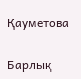Қауметова

Барлық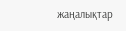жаңалықтар